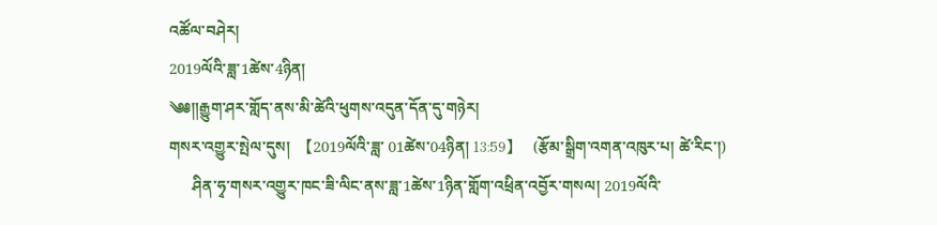འཚོལ་བཤེར།
2019ལོའི་ཟླ་1ཚེས་4ཉིན།
༄༅༎རྒྱུག་ཤར་གློད་ནས་མི་ཚེའི་ཕུགས་འདུན་དོན་དུ་གཉེར།
གསར་འགྱུར་སྤེལ་དུས།  【2019ལོའི་ཟླ་ 01ཚེས་04ཉིན། 13:59】   (རྩོམ་སྒྲིག་འགན་འཁུར་པ། ཚེ་རིང་།)
      ཤིན་ཧྭ་གསར་འགྱུར་ཁང་ཟི་ལིང་ནས་ཟླ་1ཚེས་1ཉིན་གློག་འཕྲིན་འབྱོར་གསལ། 2019ལོའི་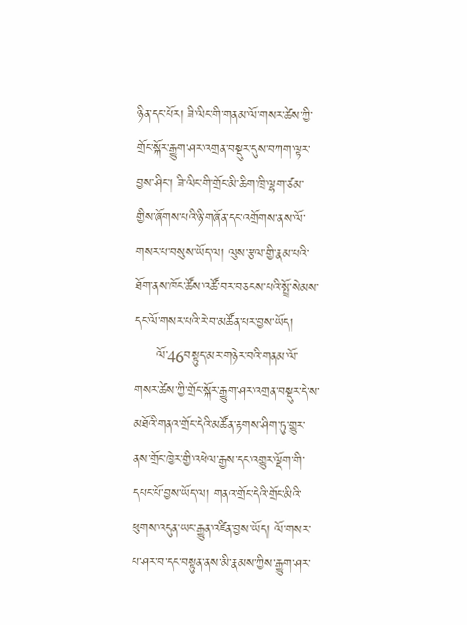ཉིན་དང་པོར། ཟི་ལིང་གི་གནམ་ལོ་གསར་ཚེས་ཀྱི་གྲོང་སྐོར་རྒྱུག་ཤར་འགྲན་བསྡུར་དུས་བཀག་ལྟར་བྱས་ཤིང་། ཟི་ལིང་གི་གྲོང་མི་ཆིག་ཁྲི་ལྷག་ཙམ་གྱིས་ཞོགས་པའི་ཉི་གཞོན་དང་འགྲོགས་ནས་ལོ་གསར་པ་བསུས་ཡོད་ལ། ལུས་རྩལ་གྱི་རྣམ་པའི་ཐོག་ནས་ཁོང་ཚོས་འཚོ་བར་བཅངས་པའི་སྤྲོ་སེམས་དང་ལོ་གསར་པའི་རེ་བ་མཚོན་པར་བྱས་ཡོད།
     ལོ་46བསྟུད་མར་གཉེར་བའི་གནམ་ལོ་གསར་ཚེས་ཀྱི་གྲོང་སྐོར་རྒྱུག་ཤར་འགྲན་བསྡུར་དེ་ས་མཐོའི་གནའ་གྲོང་དེའི་མཚོན་རྟགས་ཤིག་ཏུ་གྱུར་ནས་གྲོང་ཁྱེར་གྱི་འཕེལ་རྒྱས་དང་འགྱུར་ལྡོག་གི་དཔང་པོ་བྱས་ཡོད་ལ། གནའ་གྲོང་དེའི་གྲོང་མིའི་ཕུགས་འདུན་ཡང་རྒྱུན་འཛིན་བྱས་ཡོད། ལོ་གསར་པ་ཤར་བ་དང་བསྟུན་ནས་མི་རྣམས་ཀྱིས་རྒྱུག་ཤར་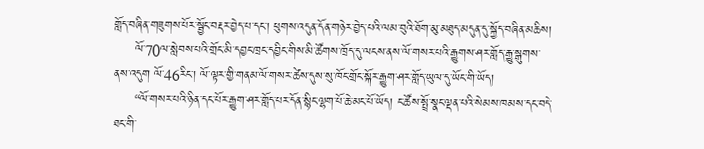གློད་བཞིན་གཟུགས་པོར་སྦྱོང་བརྡར་བྱེད་པ་དང་། ཕུགས་འདུན་དོན་གཉེར་བྱེད་པའི་ལམ་བུའི་ཐོག་མུ་མཐུད་མདུན་དུ་སྐྱོད་བཞིན་མཆིས།
     ལོ་70ལ་སླེབས་པའི་གྲོང་མི་དབྱང་ཁྲང་དབྱིང་གིས་མི་ཚོགས་ཁྲོད་དུ་ལངས་ནས་ལོ་གསར་པའི་རྒྱུགས་ཤར་གློད་རྒྱུ་སྒུགས་ནས་འདུག ལོ་46རིང་། ལོ་ལྟར་གྱི་གནམ་ལོ་གསར་ཚེས་དུས་སུ་ཁོང་གྲོང་སྐོར་རྒྱུག་ཤར་གློད་ཡུལ་དུ་ཡོང་གི་ཡོད།
     “ལོ་གསར་པའི་ཉིན་དང་པོར་རྒྱུག་ཤར་གློད་པར་དོན་སྙིང་ལྷག་པོ་ཆེ་མང་པོ་ཡོད། ང་ཚོས་སྤྲོ་སྣང་ལྡན་པའི་སེམས་ཁམས་དང་བདེ་ཐང་གི་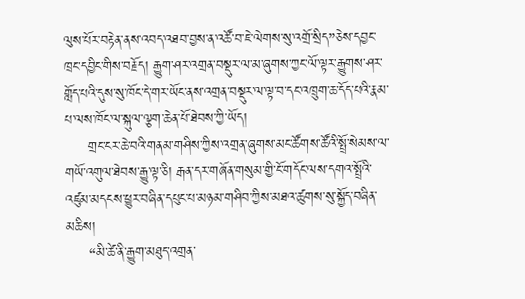ལུས་པོར་བརྟེན་ནས་འབད་འཐབ་བྱས་ན་འཚོ་བ་ཇེ་ལེགས་སུ་འགྲོ་སྲིད”ཅེས་དབྱང་ཁྲང་དབྱིང་གིས་བརྗོད། རྒྱུག་ཤར་འགྲན་བསྡུར་ལ་མ་ཞུགས་ཀྱང་ལོ་ལྟར་རྒྱུགས་ཤར་གློད་པའི་དུས་སུ་ཁོང་དེ་གར་ཡོང་ནས་འགྲན་བསྡུར་ལ་ལྟ་བ་དང་འཁྲུག་ཆ་དོད་པའི་རྣམ་པ་ལས་ཁོང་ལ་སྐུལ་ལྕག་ཆེན་པོ་ཐེབས་ཀྱི་ཡོད།
     གྲང་ངར་ཆེ་བའི་གནམ་གཤིས་ཀྱིས་འགྲན་ཞུགས་མང་ཚོགས་ཚོའི་སྤྲོ་སེམས་ལ་གཡོ་འགུལ་ཐེབས་རྒྱུ་ལྟ་ཅི། རྒན་དར་གཞོན་གསུམ་གྱི་ངོ་གདོང་ལས་དགའ་སྤྲོའི་འཛུམ་མདངས་ཕྱུར་བཞིན་དཔུང་པ་མཉམ་གཤིབ་ཀྱིས་མཐའ་ཚུགས་སུ་སྐྱོད་བཞིན་མཆིས།
     “མི་ཚེ་ནི་རྒྱུག་མཐུད་འགྲན་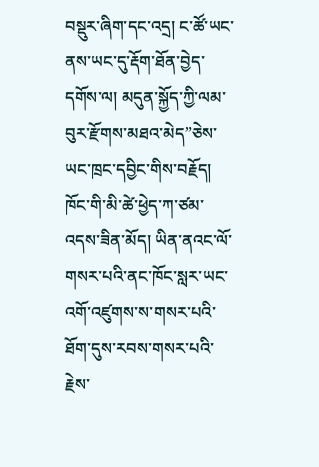བསྡུར་ཞིག་དང་འདྲ། ང་ཚོ་ཡང་ནས་ཡང་དུ་རྡོག་ཐོན་བྱེད་དགོས་ལ། མདུན་སྐྱོད་ཀྱི་ལམ་བུར་རྫོགས་མཐའ་མེད”ཅེས་ཡང་ཁྲང་དབྱིང་གིས་བརྗོད། ཁོང་གི་མི་ཚེ་ཕྱེད་ཀ་ཙམ་འདས་ཟིན་མོད། ཡིན་ནའང་ལོ་གསར་པའི་ནང་ཁོང་སླར་ཡང་འགོ་འཛུགས་ས་གསར་པའི་ཐོག་དུས་རབས་གསར་པའི་རྗེས་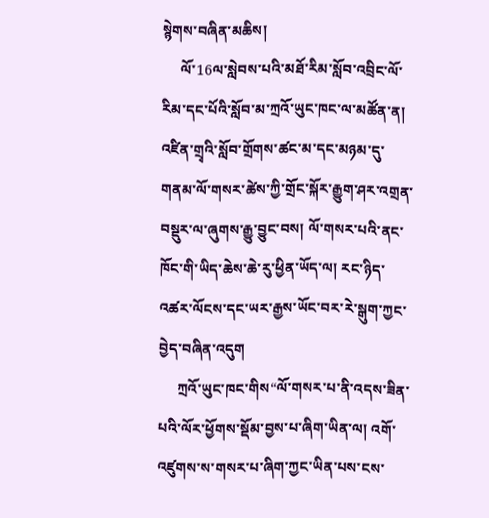སྙེགས་བཞིན་མཆིས།
     ལོ་16ལ་སླེབས་པའི་མཐོ་རིམ་སློབ་འབྲིང་ལོ་རིམ་དང་པོའི་སློབ་མ་ཀྲའོ་ཡུང་ཁང་ལ་མཚོན་ན། འཛིན་གྲྭའི་སློབ་གྲོགས་ཚང་མ་དང་མཉམ་དུ་གནམ་ལོ་གསར་ཚེས་ཀྱི་གྲོང་སྐོར་རྒྱུག་ཤར་འགྲན་བསྡུར་ལ་ཞུགས་རྒྱུ་བྱུང་བས། ལོ་གསར་པའི་ནང་ཁོང་གི་ཡིད་ཆེས་ཆེ་རུ་ཕྱིན་ཡོད་ལ། རང་ཉིད་འཚར་ལོངས་དང་ཡར་རྒྱས་ཡོང་བར་རེ་སྒུག་ཀྱང་བྱེད་བཞིན་འདུག
     ཀྲའོ་ཡུང་ཁང་གིས“ལོ་གསར་པ་ནི་འདས་ཟིན་པའི་ལོར་ཕྱོགས་སྡོམ་བྱས་པ་ཞིག་ཡིན་ལ། འགོ་འཛུགས་ས་གསར་པ་ཞིག་ཀྱང་ཡིན་པས་ངས་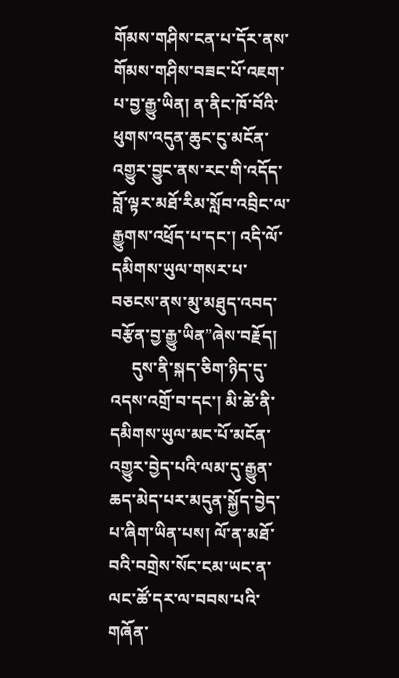གོམས་གཤིས་ངན་པ་དོར་ནས་གོམས་གཤིས་བཟང་པོ་འཇག་པ་བྱ་རྒྱུ་ཡིན། ན་ནིང་ཁོ་བོའི་ཕུགས་འདུན་ཆུང་ངུ་མངོན་འགྱུར་བྱུང་ནས་རང་གི་འདོད་བློ་ལྟར་མཐོ་རིམ་སློབ་འབྲིང་ལ་རྒྱུགས་འཕྲོད་པ་དང་། འདི་ལོ་དམིགས་ཡུལ་གསར་པ་བཅངས་ནས་མུ་མཐུད་འབད་བརྩོན་བྱ་རྒྱུ་ཡིན”ཞེས་བརྗོད།
     དུས་ནི་སྐད་ཅིག་ཉིད་དུ་འདས་འགྲོ་བ་དང་། མི་ཚེ་ནི་དམིགས་ཡུལ་མང་པོ་མངོན་འགྱུར་བྱེད་པའི་ལམ་དུ་རྒྱུན་ཆད་མེད་པར་མདུན་སྐྱོད་བྱེད་པ་ཞིག་ཡིན་པས། ལོ་ན་མཐོ་བའི་བགྲེས་སོང་ངམ་ཡང་ན་ལང་ཚོ་དར་ལ་བབས་པའི་གཞོན་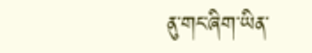ནུ་གང་ཞིག་ཡིན་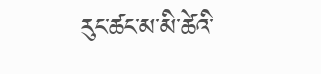རུང་ཚང་མ་མི་ཚེའི་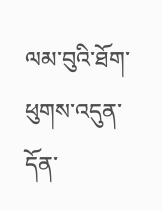ལམ་བུའི་ཐོག་ཕུགས་འདུན་དོན་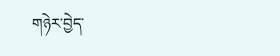གཉེར་བྱེད་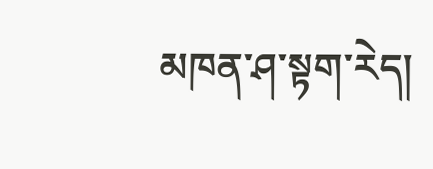མཁན་ཤ་སྟག་རེད།